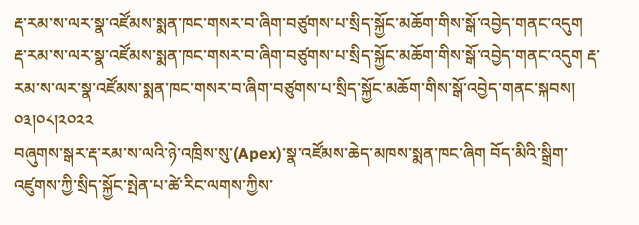རྡ་རམ་ས་ལར་སྣ་འཛོམས་སྨན་ཁང་གསར་བ་ཞིག་བཙུགས་པ་སྲིད་སྐྱོང་མཆོག་གིས་སྒོ་འབྱེད་གནང་འདུག
རྡ་རམ་ས་ལར་སྣ་འཛོམས་སྨན་ཁང་གསར་བ་ཞིག་བཙུགས་པ་སྲིད་སྐྱོང་མཆོག་གིས་སྒོ་འབྱེད་གནང་འདུག རྡ་རམ་ས་ལར་སྣ་འཛོམས་སྨན་ཁང་གསར་བ་ཞིག་བཙུགས་པ་སྲིད་སྐྱོང་མཆོག་གིས་སྒོ་འབྱེད་གནང་སྐབས། ༠༣།༠༨།༢༠༢༢
བཞུགས་སྒར་རྡ་རམ་ས་ལའི་ཉེ་འཁྲིས་སུ་(Apex)་སྣ་འཛོམས་ཆེད་མཁས་སྨན་ཁང་ཞིག བོད་མིའི་སྒྲིག་འཛུགས་ཀྱི་སྲིད་སྐྱོང་སྤེན་པ་ཚེ་རིང་ལགས་ཀྱིས་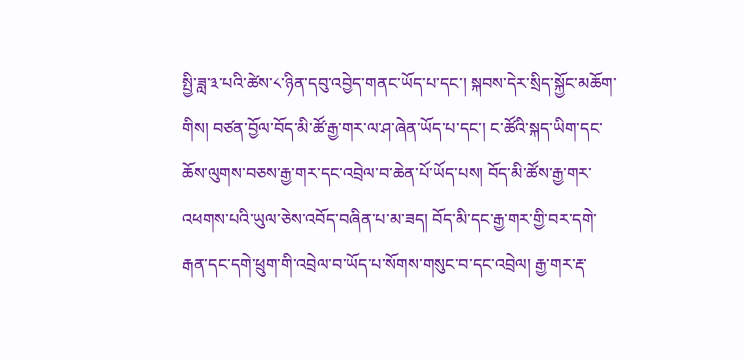སྤྱི་ཟླ་༣་པའི་ཚེས་༨་ཉིན་དབུ་འབྱེད་གནང་ཡོད་པ་དང་། སྐབས་དེར་སྲིད་སྐྱོང་མཆོག་གིས། བཙན་བྱོལ་བོད་མི་ཚོ་རྒྱ་གར་ལ་ཤ་ཞེན་ཡོད་པ་དང་། ང་ཚོའི་སྐད་ཡིག་དང་ཆོས་ལུགས་བཅས་རྒྱ་གར་དང་འབྲེལ་བ་ཆེན་པོ་ཡོད་པས། བོད་མི་ཚོས་རྒྱ་གར་འཕགས་པའི་ཡུལ་ཅེས་འབོད་བཞིན་པ་མ་ཟད། བོད་མི་དང་རྒྱ་གར་གྱི་བར་དགེ་རྒན་དང་དགེ་ཕྲུག་གི་འབྲེལ་བ་ཡོད་པ་སོགས་གསུང་བ་དང་འབྲེལ། རྒྱ་གར་རྡ་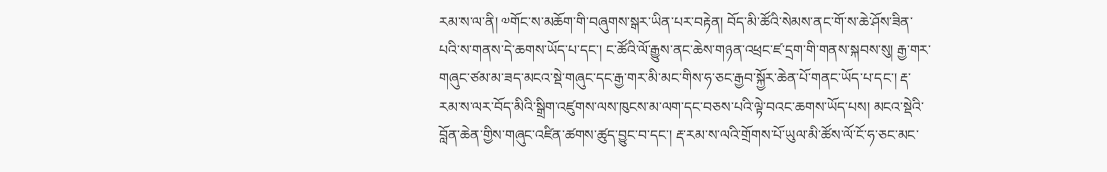རམ་ས་ལ་ནི། ༧གོང་ས་མཆོག་གི་བཞུགས་སྒར་ཡིན་པར་བརྟེན། བོད་མི་ཚོའི་སེམས་ནང་གོ་ས་ཆེ་ཤོས་ཟིན་པའི་ས་གནས་དེ་ཆགས་ཡོད་པ་དང་། ང་ཚོའི་ལོ་རྒྱུས་ནང་ཆེས་གཉན་འཕྲང་ཛ་དྲག་གི་གནས་སྐབས་སུ། རྒྱ་གར་གཞུང་ཙམ་མ་ཟད་མངའ་སྡེ་གཞུང་དང་རྒྱ་གར་མི་མང་གིས་ཧ་ཅང་རྒྱབ་སྐྱོར་ཆེན་པོ་གནང་ཡོད་པ་དང་། རྡ་རམ་ས་ལར་བོད་མིའི་སྒྲིག་འཛུགས་ལས་ཁུངས་མ་ལག་དང་བཅས་པའི་ལྟེ་བའང་ཆགས་ཡོད་པས། མངའ་སྡེའི་བློན་ཆེན་གྱིས་གཞུང་འཛིན་ཚགས་ཚུད་བྱུང་བ་དང་། རྡ་རམ་ས་ལའི་གྲོགས་པོ་ཡུལ་མི་ཚོས་ལོ་ངོ་ཧ་ཅང་མང་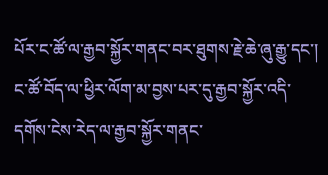པོར་ང་ཚོ་ལ་རྒྱབ་སྐྱོར་གནང་བར་ཐུགས་རྗེ་ཆེ་ཞུ་རྒྱུ་དང་། ང་ཚོ་བོད་ལ་ཕྱིར་ལོག་མ་བྱས་པར་དུ་རྒྱབ་སྐྱོར་འདི་དགོས་ངེས་རེད་ལ་རྒྱབ་སྐྱོར་གནང་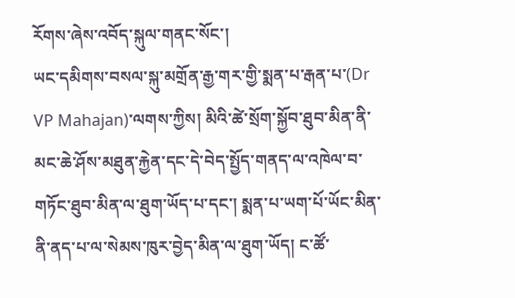རོགས་ཞེས་འབོད་སྐུལ་གནང་སོང་།
ཡང་དམིགས་བསལ་སྐུ་མགྲོན་རྒྱ་གར་གྱི་སྨན་པ་རྒན་པ་(Dr VP Mahajan)་ལགས་ཀྱིས། མིའི་ཚེ་སྲོག་སྐྱོབ་ཐུབ་མིན་ནི་མང་ཆེ་ཤོས་མཐུན་རྐྱེན་དང་དེ་བེད་སྤྱོད་གནད་ལ་འཁེལ་བ་གཏོང་ཐུབ་མིན་ལ་ཐུག་ཡོད་པ་དང་། སྨན་པ་ཡག་པོ་ཡོང་མིན་ནི་ནད་པ་ལ་སེམས་ཁུར་བྱེད་མིན་ལ་ཐུག་ཡོད། ང་ཚོ་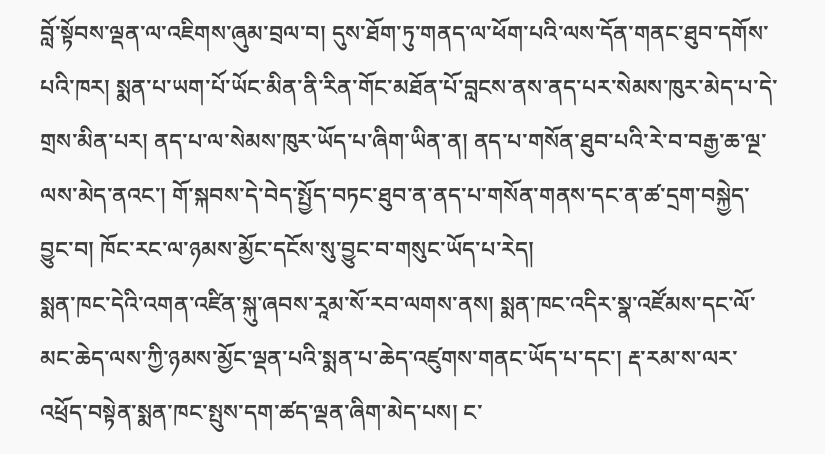བློ་སྟོབས་ལྡན་ལ་འཇིགས་ཞུམ་བྲལ་བ། དུས་ཐོག་ཏུ་གནད་ལ་ཕོག་པའི་ལས་དོན་གནང་ཐུབ་དགོས་པའི་ཁར། སྨན་པ་ཡག་པོ་ཡོང་མིན་ནི་རིན་གོང་མཐོན་པོ་བླངས་ནས་ནད་པར་སེམས་ཁུར་མེད་པ་དེ་གྲས་མིན་པར། ནད་པ་ལ་སེམས་ཁུར་ཡོད་པ་ཞིག་ཡིན་ན། ནད་པ་གསོན་ཐུབ་པའི་རེ་བ་བརྒྱ་ཆ་ལྔ་ལས་མེད་ནའང་། གོ་སྐབས་དེ་བེད་སྤྱོད་བཏང་ཐུབ་ན་ནད་པ་གསོན་གནས་དང་ན་ཚ་དྲག་བསྐྱེད་བྱུང་བ། ཁོང་རང་ལ་ཉམས་མྱོང་དངོས་སུ་བྱུང་བ་གསུང་ཡོད་པ་རེད།
སྨན་ཁང་དེའི་འགན་འཛིན་སྐུ་ཞབས་རཱམ་སོ་རབ་ལགས་ནས། སྨན་ཁང་འདིར་སྣ་འཛོམས་དང་ལོ་མང་ཆེད་ལས་ཀྱི་ཉམས་མྱོང་ལྡན་པའི་སྨན་པ་ཆེད་འཛུགས་གནང་ཡོད་པ་དང་། རྡ་རམ་ས་ལར་འཕྲོད་བསྟེན་སྨན་ཁང་སྤུས་དག་ཚད་ལྡན་ཞིག་མེད་པས། ང་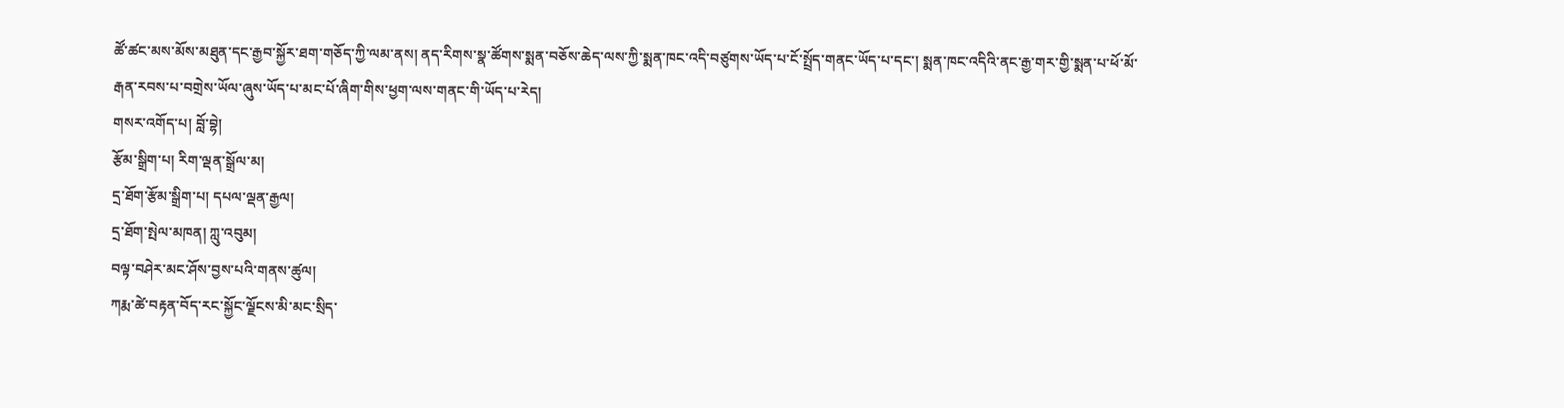ཚོ་ཚང་མས་མོས་མཐུན་དང་རྒྱབ་སྐྱོར་ཐག་གཅོད་ཀྱི་ལམ་ནས། ནད་རིགས་སྣ་ཚོགས་སྨན་བཅོས་ཆེད་ལས་ཀྱི་སྨན་ཁང་འདི་བཙུགས་ཡོད་པ་ངོ་སྤྲོད་གནང་ཡོད་པ་དང་། སྨན་ཁང་འདིའི་ནང་རྒྱ་གར་གྱི་སྨན་པ་ཕོ་མོ་རྒན་རབས་པ་བགྲེས་ཡོལ་ཞུས་ཡོད་པ་མང་པོ་ཞིག་གིས་ཕྱག་ལས་གནང་གི་ཡོད་པ་རེད།
གསར་འགོད་པ། བློ་བྷེ།
རྩོམ་སྒྲིག་པ། རིག་ལྡན་སྒྲོལ་མ།
དྲ་ཐོག་རྩོམ་སྒྲིག་པ། དཔལ་ལྡན་རྒྱལ།
དྲ་ཐོག་སྤེལ་མཁན། ཀླུ་འབུམ།
བལྟ་བཤེར་མང་ཤོས་བྱས་པའི་གནས་ཚུལ།
ཀརྨ་ཚེ་བརྟན་བོད་རང་སྐྱོང་ལྗོངས་མི་མང་སྲིད་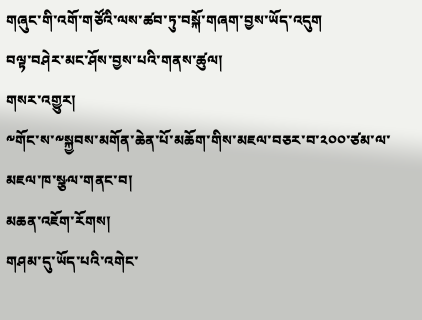གཞུང་གི་འགོ་གཙོའི་ལས་ཚབ་ཏུ་བསྐོ་གཞག་བྱས་ཡོད་འདུག
བལྟ་བཤེར་མང་ཤོས་བྱས་པའི་གནས་ཚུལ།
གསར་འགྱུར།
༸གོང་ས་༸སྐྱབས་མགོན་ཆེན་པོ་མཆོག་གིས་མཇལ་བཅར་བ་༢༠༠་ཙམ་ལ་མཇལ་ཁ་སྩལ་གནང་བ།
མཆན་འཇོག་རོགས།
གཤམ་དུ་ཡོད་པའི་འགེང་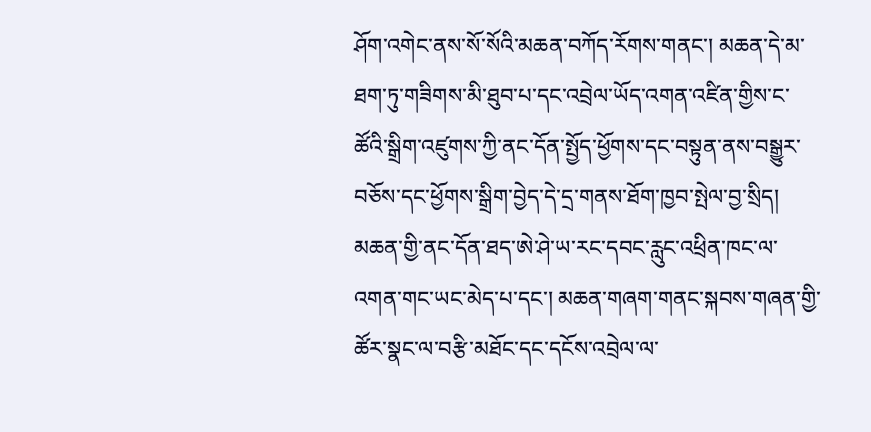ཤོག་འགེང་ནས་སོ་སོའི་མཆན་བཀོད་རོགས་གནང་། མཆན་དེ་མ་ཐག་ཏུ་གཟིགས་མི་ཐུབ་པ་དང་འབྲེལ་ཡོད་འགན་འཛིན་གྱིས་ང་ཚོའི་སྒྲིག་འཛུགས་ཀྱི་ནང་དོན་སྤྱོད་ཕྱོགས་དང་བསྟུན་ནས་བསྒྱུར་བཅོས་དང་ཕྱོགས་སྒྲིག་བྱེད་དེ་དྲ་གནས་ཐོག་ཁྱབ་སྤེལ་བྱ་སྲིད། མཆན་གྱི་ནང་དོན་ཐད་ཨེ་ཤེ་ཡ་རང་དབང་རླུང་འཕྲིན་ཁང་ལ་འགན་གང་ཡང་མེད་པ་དང་། མཆན་གཞག་གནང་སྐབས་གཞན་གྱི་ཚོར་སྣང་ལ་བརྩི་མཐོང་དང་དངོས་འབྲེལ་ལ་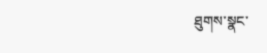ཐུགས་སྣང་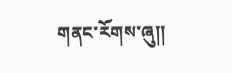གནང་རོགས་ཞུ༎